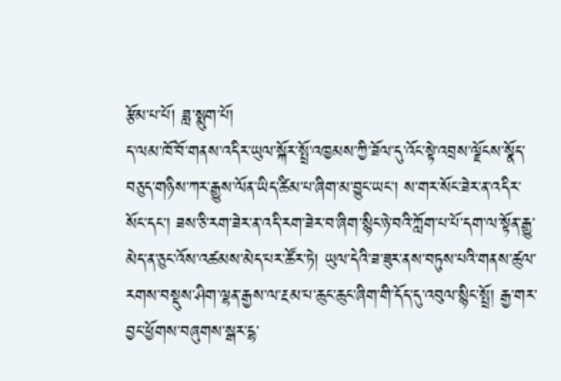རྩོམ་པ་པོ། ཟླ་སྨུག་པོ།
ད་ལམ་ཁོ་བོ་གནས་འདིར་ཡུལ་སྐོར་སྤྲོ་འཁྱམས་ཀྱི་ཟོལ་དུ་འོང་སྟེ་འབྲས་ལྗོངས་སྣོད་བཅུད་གཉིས་ཀར་རྒྱུས་ལོན་ཡིད་ཚིམ་པ་ཞིག་མ་བྱུང་ཡང་། ས་གར་སོང་ཟེར་ན་འདིར་སོང་དང་། ཟས་ཅི་རག་ཟེར་ན་འདི་རག་ཟེར་བ་ཞིག་སྙིང་ཉེ་བའི་ཀློག་པ་པོ་དག་ལ་སྟོན་རྒྱུ་མེད་ན་ཅུང་འོས་འཚམས་མེད་པར་ཚོར་ཏེ། ཡུལ་དེའི་ཟ་ཟུར་ནས་བཏུས་པའི་གནས་ཚུལ་རགས་བསྡུས་ཤིག་ལྷན་རྒྱས་ལ་རྔམ་པ་ཆུང་ཆུང་ཞིག་གི་དོད་དུ་འབུལ་སྙིང་སྤྲོ། རྒྱ་གར་བྱང་ཕྱོགས་བཞུགས་སྒར་དྷ་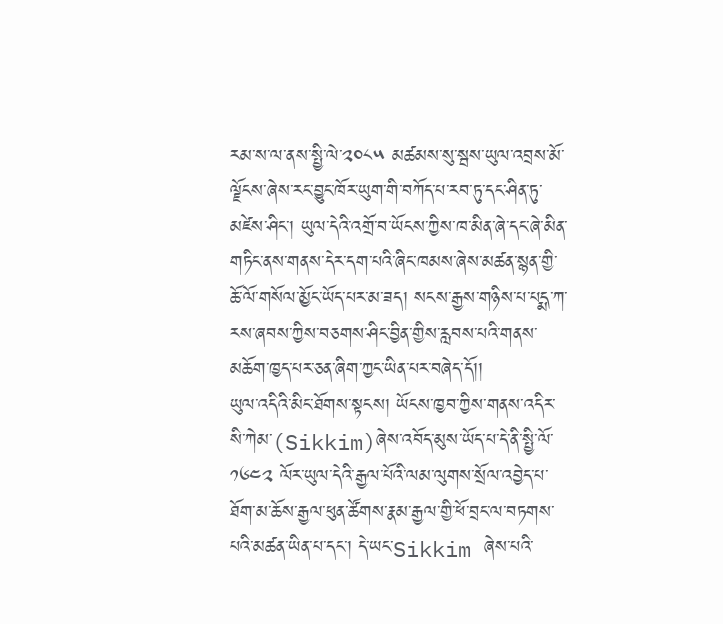རམ་ས་ལ་ནས་སྤྱི་ལེ་༢༠༨༥ མཚམས་སུ་སྦས་ཡུལ་འབྲས་མོ་ལྗོངས་ཞེས་རང་བྱུང་ཁོར་ཡུག་གི་བཀོད་པ་རབ་ཏུ་དང་ཤིན་ཏུ་མཛེས་ཤིང་། ཡུལ་དེའི་འགྲོ་བ་ཡོངས་ཀྱིས་ཁ་མིན་ཞེ་དང་ཞེ་མིན་གཏིང་ནས་གནས་དེར་དག་པའི་ཞིང་ཁམས་ཞེས་མཚན་སྙན་གྱི་ཆོ་ལོ་གསོལ་མྱོང་ཡོད་པར་མ་ཟད། སངས་རྒྱས་གཉིས་པ་པདྨ་ཀ་རས་ཞབས་ཀྱིས་བཅགས་ཤིང་བྱིན་གྱིས་རླབས་པའི་གནས་མཆོག་ཁྱད་པར་ཅན་ཞིག་ཀྱང་ཡིན་པར་བཞེད་དོ།།
ཡུལ་འདིའི་མིང་ཐོགས་སྟངས། ཡོངས་ཁྱབ་ཀྱིས་གནས་འདིར་སི་ཀེམ་(Sikkim)ཞེས་འབོད་མུས་ཡོད་པ་དེ་ནི་སྤྱི་ལོ་༡༦༤༢ ལོར་ཡུལ་དེའི་རྒྱལ་པོའི་ལམ་ལུགས་སྲོལ་འབྱེད་པ་ཐོག་མ་ཆོས་རྒྱལ་ཕུན་ཚོགས་རྣམ་རྒྱལ་གྱི་ཕོ་བྲང་ལ་བཏགས་པའི་མཚན་ཡིན་པ་དང་། དེ་ཡང་Sikkim ཞེས་པའི་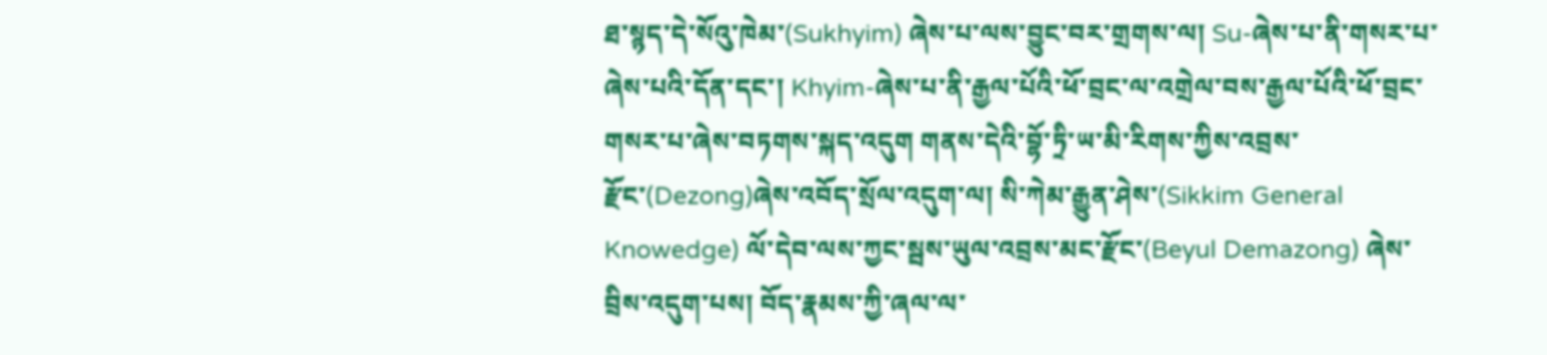ཐ་སྙད་དེ་སོའུ་ཁེམ་(Sukhyim) ཞེས་པ་ལས་བྱུང་བར་གྲགས་ལ། Su-ཞེས་པ་ནི་གསར་པ་ཞེས་པའི་དོན་དང་། Khyim-ཞེས་པ་ནི་རྒྱལ་པོའི་ཕོ་བྲང་ལ་འགྲེལ་བས་རྒྱལ་པོའི་ཕོ་བྲང་གསར་པ་ཞེས་བཏགས་སྐད་འདུག གནས་དེའི་བྷོ་ཏྲི་ཡ་མི་རིགས་ཀྱིས་འབྲས་རྫོང་(Dezong)ཞེས་འབོད་སྲོལ་འདུག་ལ། སི་ཀེམ་རྒྱུན་ཤེས་(Sikkim General Knowedge) ལོ་དེབ་ལས་ཀྱང་སྦས་ཡུལ་འབྲས་མང་རྫོང་(Beyul Demazong) ཞེས་བྲིས་འདུག་པས། བོད་རྣམས་ཀྱི་ཞལ་ལ་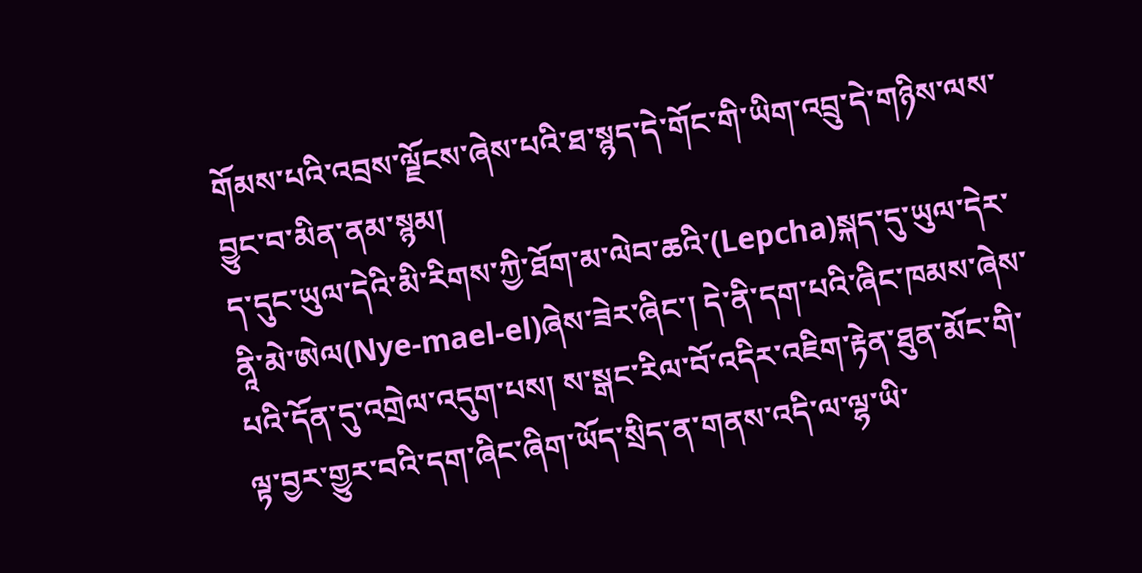གོམས་པའི་འབྲས་ལྗོངས་ཞེས་པའི་ཐ་སྙད་དེ་གོང་གི་ཡིག་འབྲུ་དེ་གཉིས་ལས་བྱུང་བ་མིན་ནམ་སྙམ།
ད་དུང་ཡུལ་དེའི་མི་རིགས་ཀྱི་ཐོག་མ་ལེབ་ཆའི་(Lepcha)སྐད་དུ་ཡུལ་དེར་ནཱི་མེ་ཨེལ(Nye-mael-el)ཞེས་ཟེར་ཞིང་། དེ་ནི་དག་པའི་ཞིང་ཁམས་ཞེས་པའི་དོན་དུ་འགྲེལ་འདུག་པས། ས་སྒང་རིལ་བོ་འདིར་འཇིག་རྟེན་ཐུན་མོང་གི་ལྟ་བྱར་གྱུར་བའི་དག་ཞིང་ཞིག་ཡོད་སྲིད་ན་གནས་འདི་ལ་ལྷ་ཡི་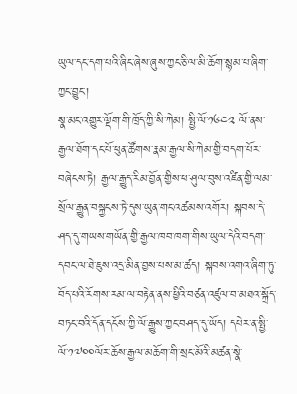ཡུལ་དང་དག་པའི་ཞིང་ཞེས་ཞུས་ཀྱང་ཅི་ལ་མི་ཆོག་སྙམ་པ་ཞིག་ཀྱང་བྱུང་།
སྣ་མང་འགྱུར་ལྡོག་གི་ཁྲོད་ཀྱི་སི་ཀེམ། སྤྱི་ལོ་༡༦༤༢ ལོ་ནས་རྒྱལ་ཐོག་དང་པོ་ཕུན་ཚོགས་རྣམ་རྒྱལ་སི་ཀེམ་གྱི་བདག་པོར་བཞེངས་ཏེ། རྒྱལ་རྒྱུད་རིམ་བྱོན་གྱིས་ཕ་ཤུལ་བུས་འཛིན་གྱི་ལམ་སྲོལ་རྒྱུན་བསྐྱངས་ཏེ་དུས་ཡུན་གང་འཚམས་འགོར། སྐབས་དེ་ཤད་དུ་གཡས་གཡོན་གྱི་རྒྱལ་ཁབ་ཁག་གིས་ཡུལ་དེའི་བདག་དབང་ལ་ཐེ་ཇུས་འདྲ་མིན་བྱས་པས་མ་ཚད། སྐབས་འགའ་ཞིག་ཏུ་བོད་པའི་རོགས་རམ་ལ་བརྟེན་ནས་ཕྱིའི་བཙན་འཛུལ་བ་མཐའ་སྐྲོད་བཏང་བའི་དོན་དངོས་ཀྱི་ལོ་རྒྱུས་ཀྱང་བཤད་དུ་ཡོད། དཔེར་ན་སྤྱི་ལོ་༡༧༠༠ལོར་ཆོས་རྒྱལ་མཆོག་གི་སྲང་མོའི་མཚན་སྣེ་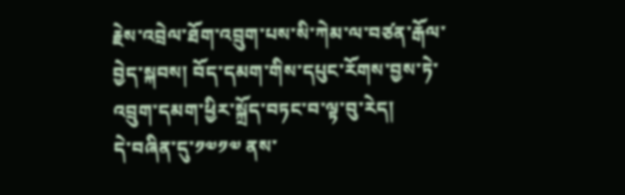རྗེས་འབྲེལ་ཐོག་འབྲུག་པས་སི་ཀེམ་ལ་བཙན་རྒོལ་བྱེད་སྐབས། བོད་དམག་གིས་དཔུང་རོགས་བྱས་ཏེ་འབྲུག་དམག་ཕྱིར་སྐྲོད་བཏང་བ་ལྟ་བུ་རེད།
དེ་བཞིན་དུ་༡༧༡༧ ནས་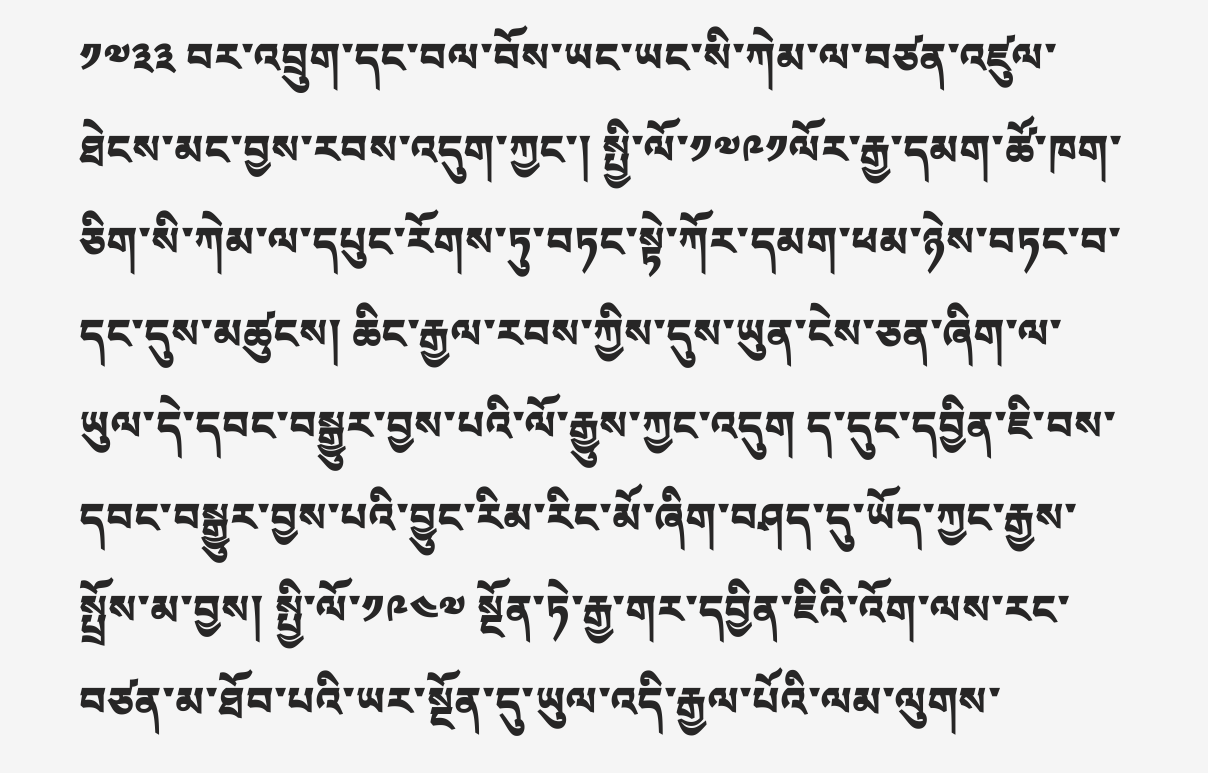༡༧༣༣ བར་འབྲུག་དང་བལ་བོས་ཡང་ཡང་སི་ཀེམ་ལ་བཙན་འཛུལ་ཐེངས་མང་བྱས་རབས་འདུག་ཀྱང་། སྤྱི་ལོ་༡༧༩༡ལོར་རྒྱ་དམག་ཚོ་ཁག་ཅིག་སི་ཀེམ་ལ་དཔུང་རོགས་ཏུ་བཏང་སྟེ་ཀོར་དམག་ཕམ་ཉེས་བཏང་བ་དང་དུས་མཚུངས། ཆིང་རྒྱལ་རབས་ཀྱིས་དུས་ཡུན་ངེས་ཅན་ཞིག་ལ་ཡུལ་དེ་དབང་བསྒྱུར་བྱས་པའི་ལོ་རྒྱུས་ཀྱང་འདུག ད་དུང་དབྱིན་ཇི་བས་དབང་བསྒྱུར་བྱས་པའི་བྱུང་རིམ་རིང་མོ་ཞིག་བཤད་དུ་ཡོད་ཀྱང་རྒྱས་སྤྲོས་མ་བྱས། སྤྱི་ལོ་༡༩༤༧ སྔོན་ཏེ་རྒྱ་གར་དབྱིན་ཇིའི་འོག་ལས་རང་བཙན་མ་ཐོབ་པའི་ཡར་སྔོན་དུ་ཡུལ་འདི་རྒྱལ་པོའི་ལམ་ལུགས་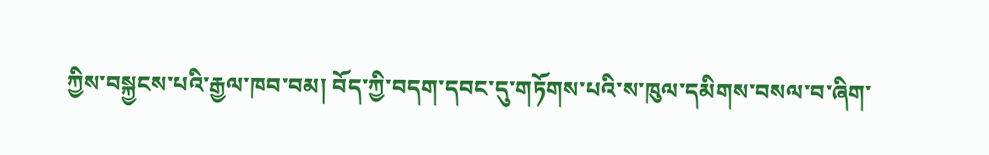ཀྱིས་བསྐྱངས་པའི་རྒྱལ་ཁབ་བམ། བོད་ཀྱི་བདག་དབང་དུ་གཏོགས་པའི་ས་ཁུལ་དམིགས་བསལ་བ་ཞིག་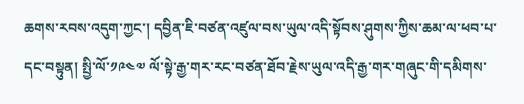ཆགས་རབས་འདུག་ཀྱང་། དབྱིན་ཇི་བཙན་འཛུལ་བས་ཡུལ་འདི་སྟོབས་ཤུགས་ཀྱིས་ཆམ་ལ་ཕབ་པ་དང་བསྟུན། སྤྱི་ལོ་༡༩༤༧ ལོ་སྟེ་རྒྱ་གར་རང་བཙན་ཐོབ་རྗེས་ཡུལ་འདི་རྒྱ་གར་གཞུང་གི་དམིགས་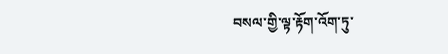བསལ་གྱི་ལྟ་རྟོག་འོག་ཏུ་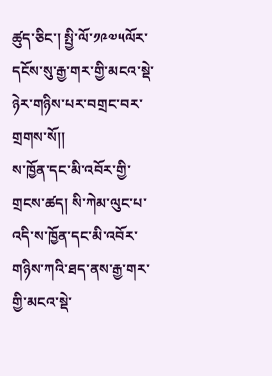ཚུད་ཅིང་། སྤྱི་ལོ་༡༩༧༥ལོར་དངོས་སུ་རྒྱ་གར་གྱི་མངའ་སྡེ་ཉེར་གཉིས་པར་བགྲང་བར་གྲགས་སོ།།
ས་ཁྱོན་དང་མི་འབོར་གྱི་གྲངས་ཚད། སི་ཀེམ་ལུང་པ་འདི་ས་ཁྱོན་དང་མི་འབོར་གཉིས་ཀའི་ཐད་ནས་རྒྱ་གར་གྱི་མངའ་སྡེ་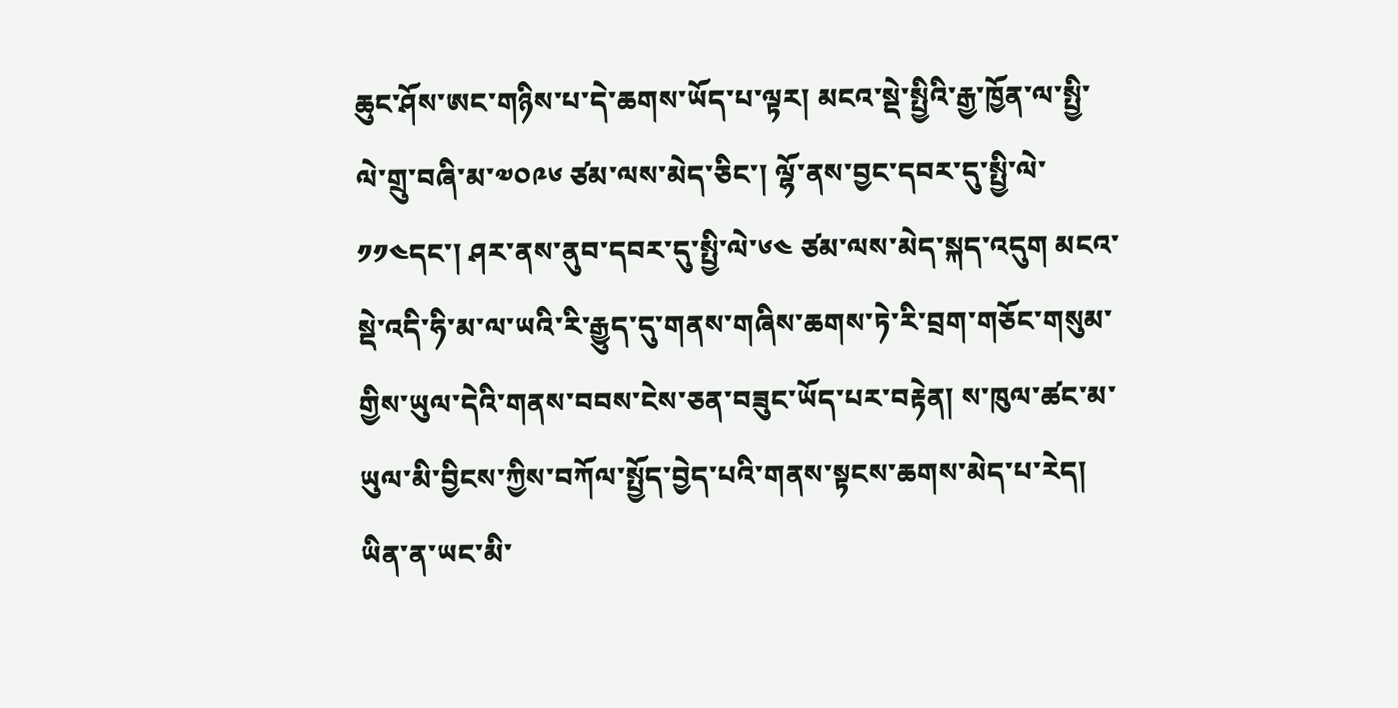ཆུང་ཤོས་ཨང་གཉིས་པ་དེ་ཆགས་ཡོད་པ་ལྟར། མངའ་སྡེ་སྤྱིའི་རྒྱ་ཁྱོན་ལ་སྤྱི་ལེ་གྲུ་བཞི་མ་༧༠༩༦ ཙམ་ལས་མེད་ཅིང་། ལྷོ་ནས་བྱང་དབར་དུ་སྤྱི་ལེ་༡༡༤དང་། ཤར་ནས་ནུབ་དབར་དུ་སྤྱི་ལེ་༦༤ ཙམ་ལས་མེད་སྐད་འདུག མངའ་སྡེ་འདི་ཧི་མ་ལ་ཡའི་རི་རྒྱུད་དུ་གནས་གཞིས་ཆགས་ཏེ་རི་བྲག་གཅོང་གསུམ་གྱིས་ཡུལ་དེའི་གནས་བབས་ངེས་ཅན་བཟུང་ཡོད་པར་བརྟེན། ས་ཁུལ་ཚང་མ་ཡུལ་མི་བྱིངས་ཀྱིས་བཀོལ་སྤྱོད་བྱེད་པའི་གནས་སྟངས་ཆགས་མེད་པ་རེད། ཡིན་ན་ཡང་མི་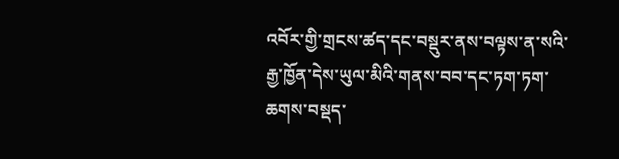འབོར་གྱི་གྲངས་ཚད་དང་བསྡུར་ནས་བལྟས་ན་སའི་རྒྱ་ཁྱོན་དེས་ཡུལ་མིའི་གནས་བབ་དང་ཏག་ཏག་ཆགས་བསྡད་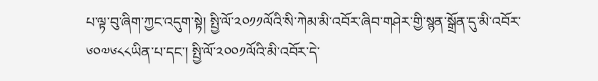པ་ལྟ་བུ་ཞིག་ཀྱང་འདུག་སྟེ། སྤྱི་ལོ་༢༠༡༡ལོའི་སི་ཀེམ་མི་འབོར་ཞིབ་གཤེར་གྱི་སྙན་སྒྲོན་དུ་མི་འབོར་༦༠༧༦༨༨ཡིན་པ་དང་། སྤྱི་ལོ་༢༠༠༡ལོའི་མི་འབོར་དེ་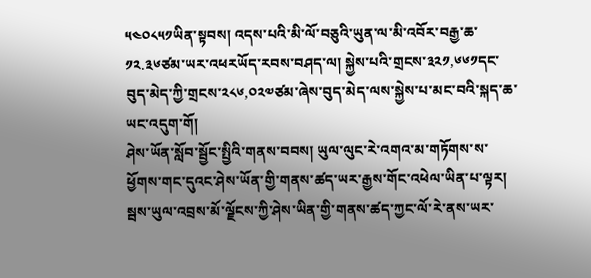༥༤༠༨༥༡ཡིན་སྟབས། འདས་པའི་མི་ལོ་བཅུའི་ཡུན་ལ་མི་འབོར་བརྒྱ་ཆ་༡༢.༣༦ཙམ་ཡར་འཕརཡོད་རབས་བཤད་ལ། སྐྱེས་པའི་གྲངས་༣༢༡,༦༦༡དང་བུད་མེད་ཀྱི་གྲངས་༢༨༦,༠༢༧ཙམ་ཞེས་བུད་མེད་ལས་སྐྱེས་པ་མང་བའི་སྐད་ཆ་ཡང་འདུག་གོ།
ཤེས་ཡོན་སློབ་སྦྱོང་སྤྱིའི་གནས་བབས། ཡུལ་ལུང་རེ་འགའ་མ་གཏོགས་ས་ཕྱོགས་གང་དུའང་ཤེས་ཡོན་གྱི་གནས་ཚད་ཡར་རྒྱས་གོང་འཕེལ་ཡིན་པ་ལྟར། སྦས་ཡུལ་འབྲས་མོ་ལྗོངས་ཀྱི་ཤེས་ཡིན་གྱི་གནས་ཚད་ཀྱང་ལོ་རེ་ནས་ཡར་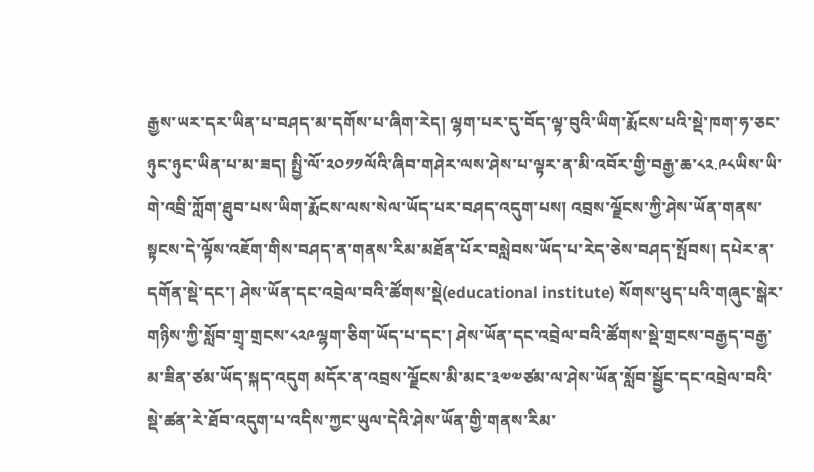རྒྱས་ཡར་དར་ཡིན་པ་བཤད་མ་དགོས་པ་ཞིག་རེད། ལྷག་པར་དུ་བོད་ལྟ་བུའི་ཡིག་རྨོངས་པའི་སྡེ་ཁག་ཧ་ཅང་ཉུང་ཉུང་ཡིན་པ་མ་ཟད། སྤྱི་ལོ་༢༠༡༡ལོའི་ཞིབ་གཤེར་ལས་ཤེས་པ་ལྟར་ན་མི་འབོར་གྱི་བརྒྱ་ཆ་༨༢.༩༨ཡིས་ཡི་གེ་འབྲི་ཀློག་ཐུབ་པས་ཡིག་རྨོངས་ལས་སེལ་ཡོད་པར་བཤད་འདུག་པས། འབྲས་ལྗོངས་ཀྱི་ཤེས་ཡོན་གནས་སྟངས་དེ་ལྟོས་འཇོག་གིས་བཤད་ན་གནས་རིམ་མཐོན་པོར་བསླེབས་ཡོད་པ་རེད་ཅེས་བཤད་སྤོབས། དཔེར་ན་དགོན་སྡེ་དང་། ཤེས་ཡོན་དང་འབྲེལ་བའི་ཚོགས་སྡེ(educational institute) སོགས་ཕུད་པའི་གཞུང་སྒེར་གཉིས་ཀྱི་སློབ་གྲྭ་གྲངས་༨༢༩ལྷག་ཅིག་ཡོད་པ་དང་། ཤེས་ཡོན་དང་འབྲེལ་བའི་ཚོགས་སྡེ་གྲངས་བརྒྱད་བརྒྱ་མ་ཟིན་ཙམ་ཡོད་སྐད་འདུག མདོར་ན་འབྲས་ལྗོངས་མི་མང་༣༧༧ཙམ་ལ་ཤེས་ཡོན་སློབ་སྦྱོང་དང་འབྲེལ་བའི་སྡེ་ཚན་རེ་ཐོབ་འདུག་པ་འདིས་ཀྱང་ཡུལ་དེའི་ཤེས་ཡོན་གྱི་གནས་རིམ་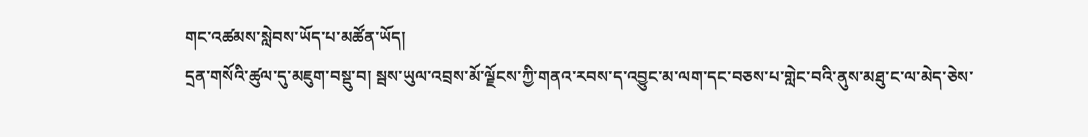གང་འཚམས་སླེབས་ཡོད་པ་མཚོན་ཡོད།
དྲན་གསོའི་ཚུལ་དུ་མཇུག་བསྡུ་བ། སྦས་ཡུལ་འབྲས་མོ་ལྗོངས་ཀྱི་གནའ་རབས་ད་འབྱུང་མ་ལག་དང་བཅས་པ་གླེང་བའི་ནུས་མཐུ་ང་ལ་མེད་ཅེས་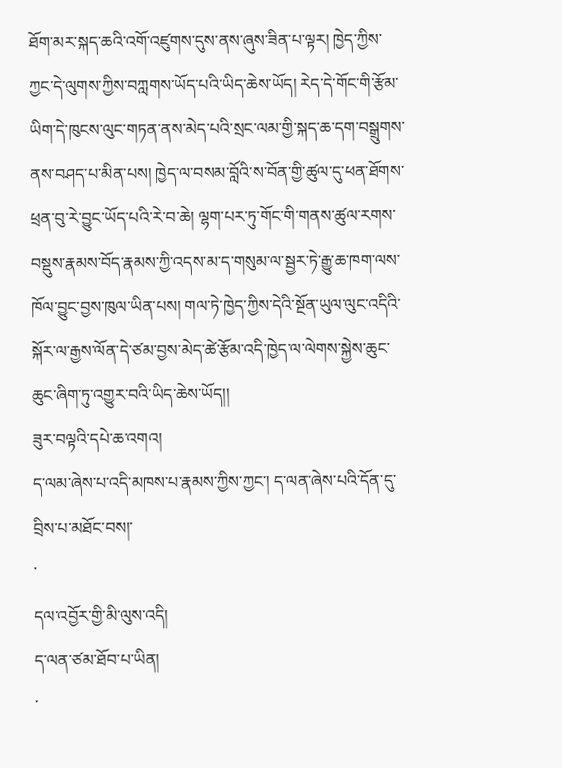ཐོག་མར་སྐད་ཆའི་འགོ་འཛུགས་དུས་ནས་ཞུས་ཟིན་པ་ལྟར། ཁྱེད་ཀྱིས་ཀྱང་དེ་ལུགས་ཀྱིས་བཀླགས་ཡོད་པའི་ཡིད་ཆེས་ཡོད། རེད་དེ་གོང་གི་རྩོམ་ཡིག་དེ་ཁུངས་ལུང་གཏན་ནས་མེད་པའི་སྲང་ལམ་གྱི་སྐད་ཆ་དག་བསྒྲུགས་ནས་བཤད་པ་མིན་པས། ཁྱེད་ལ་བསམ་བློའི་ས་བོན་གྱི་ཚུལ་དུ་ཕན་ཐོགས་ཕྲན་བུ་རེ་བྱུང་ཡོད་པའི་རེ་བ་ཆེ། ལྷག་པར་ཏུ་གོང་གི་གནས་ཚུལ་རགས་བསྡུས་རྣམས་བོད་རྣམས་ཀྱི་འདས་མ་ད་གསུམ་ལ་སྦྱར་ཏེ་རྒྱུ་ཆ་ཁག་ལས་ཁོལ་བྱུང་བྱས་ཁུལ་ཡིན་པས། གལ་ཏེ་ཁྱེད་ཀྱིས་དེའི་སྔོན་ཡུལ་ལུང་འདིའི་སྐོར་ལ་རྒྱས་ལོན་དེ་ཙམ་བྱས་མེད་ཚེ་རྩོམ་འདི་ཁྱེད་ལ་ལེགས་སྐྱེས་ཆུང་ཆུང་ཞིག་ཏུ་འགྱུར་བའི་ཡིད་ཆེས་ཡོད།།
ཟུར་བལྟའི་དཔེ་ཆ་འགའ།
ད་ལམ་ཞེས་པ་འདི་མཁས་པ་རྣམས་ཀྱིས་ཀྱང་། ད་ལན་ཞེས་པའི་དོན་དུ་བྲིས་པ་མཐོང་བས།་
་
དལ་འབྱོར་གྱི་མི་ལུས་འདི།
ད་ལན་ཙམ་ཐོབ་པ་ཡིན།
་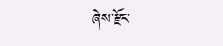ཞེས་རྫོང་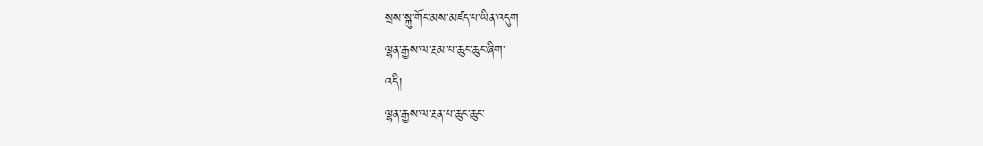སྲས་སྐུ་གོང་མས་མཛད་པ་ཡིན་འདུག
ལྷན་རྒྱས་ལ་རྔམ་པ་ཆུང་ཆུང་ཞིག་
འདི།
ལྷན་རྒྱས་ལ་རྔན་པ་ཆུང་ཆུང་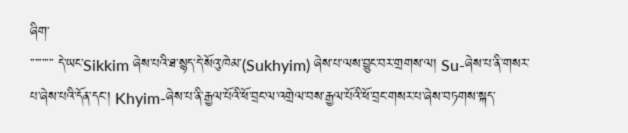ཞིག་
་་་་་་་་་་ དེ་ཡང་Sikkim ཞེས་པའི་ཐ་སྙད་དེ་སོའུ་ཁེམ་(Sukhyim) ཞེས་པ་ལས་བྱུང་བར་གྲགས་ལ། Su-ཞེས་པ་ནི་གསར་པ་ཞེས་པའི་དོན་དང་། Khyim-ཞེས་པ་ནི་རྒྱལ་པོའི་ཕོ་བྲང་ལ་འགྲེལ་བས་རྒྱལ་པོའི་ཕོ་བྲང་གསར་པ་ཞེས་བཏགས་སྐད་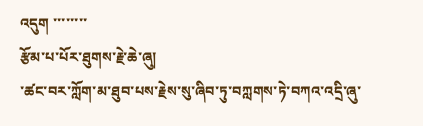འདུག ་་་་་་་་
རྩོམ་པ་པོར་ཐུགས་རྗེ་ཆེ་ཞུ།
་ཚང་བར་ཀློག་མ་ཐུབ་པས་རྗེས་སུ་ཞིབ་ཏུ་བཀླགས་ཏེ་བཀའ་འདྲི་ཞུ་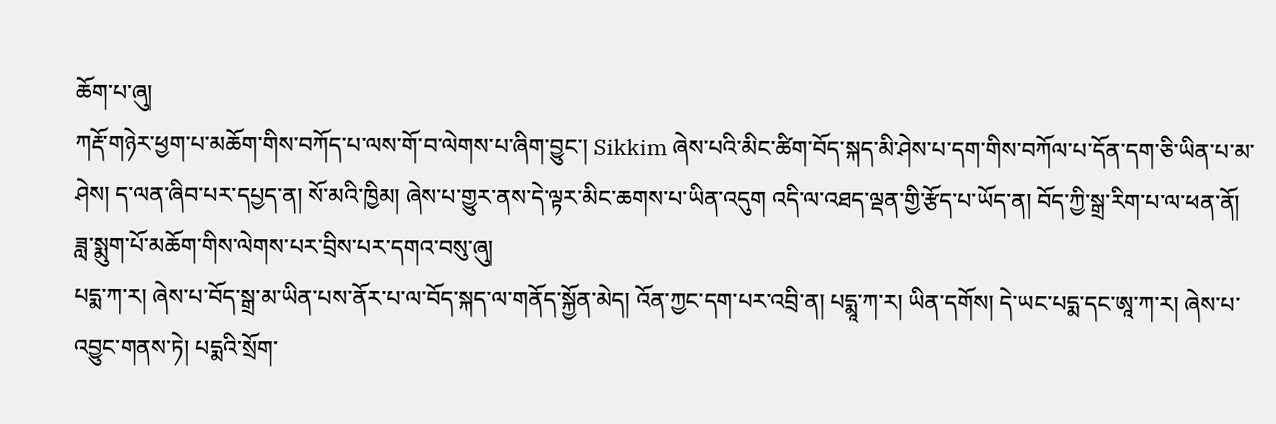ཆོག་པ་ཞུ།
ཀརྡོ་གཉེར་ཕྱག་པ་མཆོག་གིས་བཀོད་པ་ལས་གོ་བ་ལེགས་པ་ཞིག་བྱུང་། Sikkim ཞེས་པའི་མིང་ཚིག་བོད་སྐད་མི་ཤེས་པ་དག་གིས་བཀོལ་པ་དོན་དག་ཅི་ཡིན་པ་མ་ཤེས། ད་ལན་ཞིབ་པར་དཔྱད་ན། སོ་མའི་ཁྱིམ། ཞེས་པ་གྱུར་ནས་དེ་ལྟར་མིང་ཆགས་པ་ཡིན་འདུག འདི་ལ་འཐད་ལྡན་གྱི་རྩོད་པ་ཡོད་ན། བོད་ཀྱི་སྒྲ་རིག་པ་ལ་ཕན་ནོ།
ཟླ་སྨུག་པོ་མཆོག་གིས་ལེགས་པར་བྲིས་པར་དགའ་བསུ་ཞུ།
པདྨ་ཀ་ར། ཞེས་པ་བོད་སྒྲ་མ་ཡིན་པས་ནོར་པ་ལ་བོད་སྐད་ལ་གནོད་སྐྱོན་མེད། འོན་ཀྱང་དག་པར་འབྲི་ན། པདྨཱ་ཀ་ར། ཡིན་དགོས། དེ་ཡང་པདྨ་དང་ཨཱ་ཀ་ར། ཞེས་པ་འབྱུང་གནས་ཏེ། པདྨའི་སྲོག་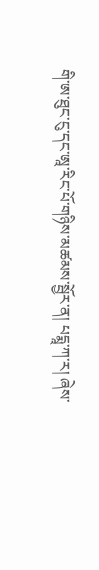གི་ཨ་ཐུང་ངུ་དང་ཨཱ་རིང་པོ་གཉིས་མཚམས་སྦྱོར་ན། པདྨཱ་ཀ་ར། ཞེས་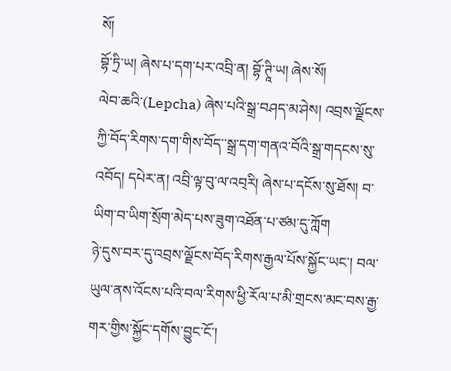སོ།
བྷོ་ཏྲི་ཡ། ཞེས་པ་དག་པར་འབྲི་ན། བྷོ་ཊཱི་ཡ། ཞེས་སོ།
ལེབ་ཆའི་(Lepcha) ཞེས་པའི་སྒྲ་བཤད་མ་ཤེས། འབྲས་ལྗོངས་ཀྱི་བོད་རིགས་དག་གིས་བོད་་སྒྲ་དག་གནའ་བོའི་སྒྲ་གདངས་སུ་འབོད། དཔེར་ན། འབྲི་ལྟ་བུ་ལ་འབ྄རི། ཞེས་པ་དངོས་སུ་ཐོས། བ་ཡིག་བ་ཡིག་སྲོག་མེད་པས་ཟུག་འཐོན་པ་ཙམ་དུ་ཀློག
ཉེ་དུས་བར་དུ་འབྲས་ལྗོངས་བོད་རིགས་རྒྱལ་པོས་སྐྱོང་ཡང་། བལ་ཡུལ་ནས་འོངས་པའི་བལ་རིགས་ཕྱི་རོལ་པ་མི་གྲངས་མང་བས་རྒྱ་གར་གྱིས་སྐྱོང་དགོས་བྱུང་ངོ་།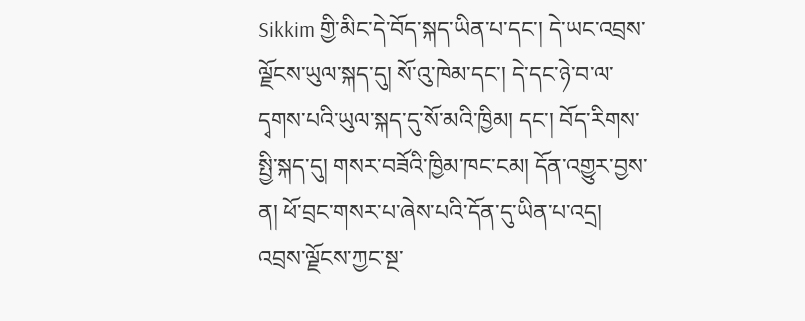Sikkim གྱི་མིང་དེ་བོད་སྐད་ཡིན་པ་དང་། དེ་ཡང་འབྲས་ལྗོངས་ཡུལ་སྐད་དུ། སོ་འུ་ཁེམ་དང་། དེ་དང་ཉེ་བ་ལ་དྭགས་པའི་ཡུལ་སྐད་དུ་སོ་མའི་ཁྱིམ། དང་། བོད་རིགས་སྤྱི་སྐད་དུ། གསར་བཟོའི་ཁྱིམ་ཁང་ངམ། དོན་འགྱུར་བྱས་ན། ཕོ་བྲང་གསར་པ་ཞེས་པའི་དོན་དུ་ཡིན་པ་འདྲ།
འབྲས་ལྗོངས་ཀྱང་སྔ་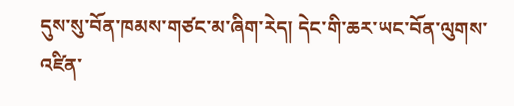དུས་སུ་བོན་ཁམས་གཙང་མ་ཞིག་རེད། དེང་གི་ཆར་ཡང་བོན་ལུགས་འཛིན་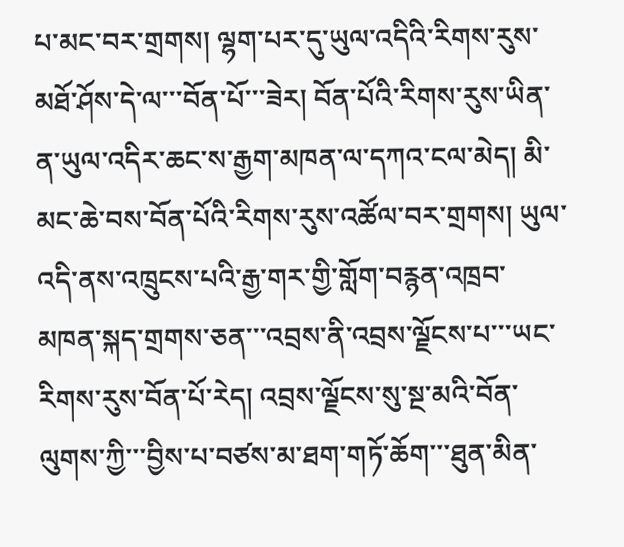པ་མང་བར་གྲགས། ལྷག་པར་དུ་ཡུལ་འདིའི་རིགས་རུས་མཐོ་ཤོས་དེ་ལ་་་བོན་པོ་་་ཟེར། བོན་པོའི་རིགས་རུས་ཡིན་ན་ཡུལ་འདིར་ཆང་ས་རྒྱག་མཁན་ལ་དཀའ་ངལ་མེད། མི་མང་ཆེ་བས་བོན་པོའི་རིགས་རུས་འཚོལ་བར་གྲགས། ཡུལ་འདི་ནས་འཁྲུངས་པའི་རྒྱ་གར་གྱི་གློག་བརྙན་འཁྲབ་མཁན་སྐད་གྲགས་ཅན་་་འབྲས་ནི་འབྲས་ལྗོངས་པ་་་ཡང་རིགས་རུས་བོན་པོ་རེད། འབྲས་ལྗོངས་སུ་སྔ་མའི་བོན་ལུགས་ཀྱི་་་བྱིས་པ་བཙས་མ་ཐག་གཏོ་ཆོག་་་ཐུན་མིན་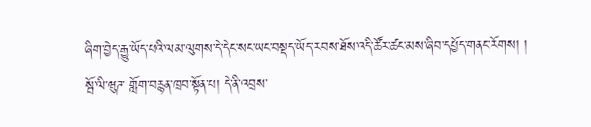ཞིག་བྱེད་རྒྱུ་ཡོད་པའི་ལམ་ལུགས་དེ་དེང་སང་ཡང་བསྡད་ཡོད་རབས་ཐོས་འདི་ཚོར་ཚང་མས་ཞིབ་དཔྱོད་གནང་རོགས། །
སྦོ་ལི་ཝུཌ་ གློག་བརྙན་ཁྲབ་སྟོན་པ། དེ་ནི་འབྲས་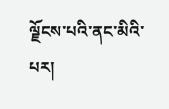ལྗོངས་པའི་ནང་མིའི་པར།